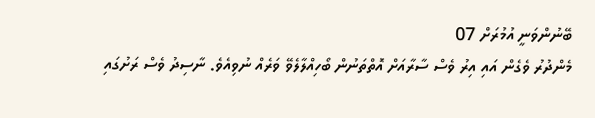ބޭނުންވަނީ އުމުރަށް 07
މެންދުރު ވެގެން އައި އިރު ވެސް ސާރާއަށް އޮތްތަނުން ބޯހިއްލާލެވޭ ވަރެއް ނުވިއެވެ. ނާސިދު ވެސް ރަށުގައި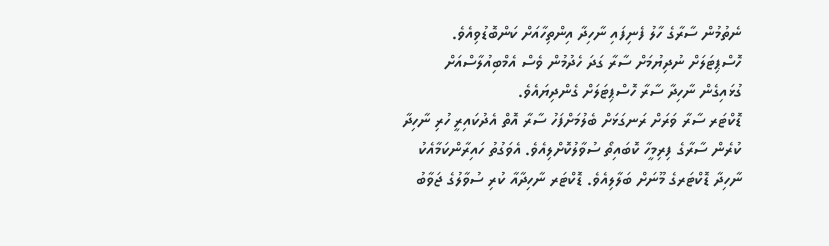ނެތުމުން ސާރާގެ ހާލު ފެނިފައި ނާހިދާ އިންތިހާއަށް ކަންބޮޑުވިއެވެ. ހޮސްޕިޓަލަށް ނުދިޔުމަށް ސާރާ ގަދަ ހެދުމުން ވެސް އެމްބިއުލާސްއަށް ގުޅައިގެން ނާހިދާ ސާރާ ހޮސްޕިޓަލަށް ގެންދިޔައެވެ.
ޑޮކްޓަރ ސާރާ ވަރަށް ރަނގަޅަށް ބެލުމަށްފަހު ސާރާ އޮތް އެދުކައިރީ ހުރި ނާހިދާ ކުރެން ސާރާގެ ފިރިމީހާ ކޮބައިތޯ ސުވާލުކޮށްލިއެވެ. އެވަގުތު ހައިރާންކަމާއެކު ނާހިދާ ޑޮކްޓަރގެ މޫނަށް ބަލާލިއެވެ. ޑޮކްޓަރ ނާހިދާއާ ކުރި ސުވާލުގެ ޖަވާބު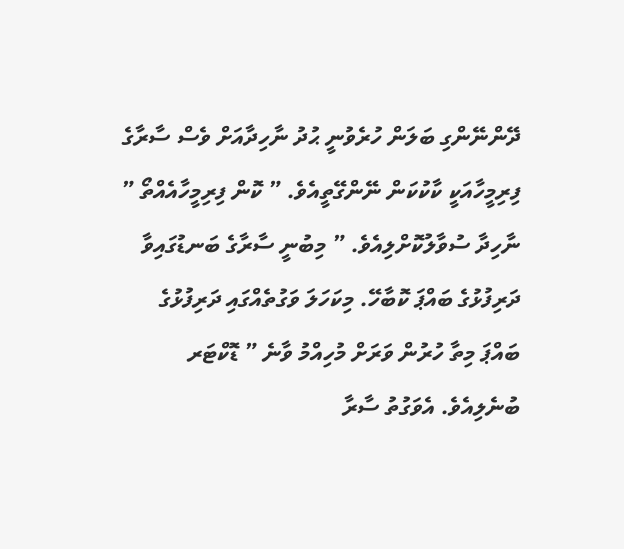ދޭންނޭންގި ބަލަން ހުރެވުނީ ޙުދު ނާހިދާއަށް ވެސް ސާރާގެ ފިރިމީހާއަކީ ކާކުކަން ނޭންގޭތީއެވެ. ” ކޮން ފިރިމީހާއެއްތޯ ” ނާހިދާ ސުވާލުކޮށްލިއެވެ. ” މިބުނީ ސާރާގެ ބަނޑުގައިވާ ދަރިފުޅުގެ ބައްޕަ ކޮބާހޭ. މިކަހަލަ ވަގުތެއްގައި ދަރިފުޅުގެ ބައްޕަ މިތާ ހުރުން ވަރަށް މުހިއްމު ވާނެ ” ޑޮކްޓަރ ބުނެލިއެވެ. އެވަގުތު ސާރާ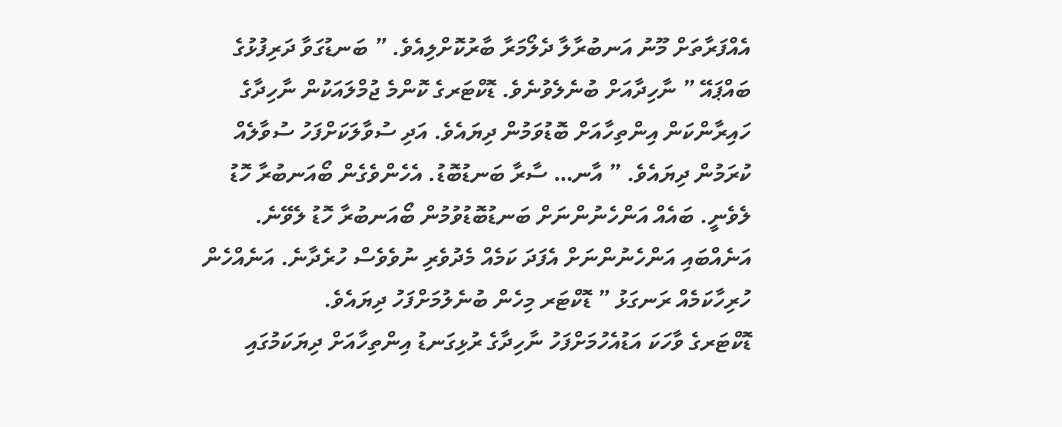އެއްފަރާތަށް މޫނު އަނބުރާލާ ދެލޯމަރާ ބާރުކޮށްލިއެވެ. ” ބަނޑުގަވާ ދަރިފުޅުގެ ބައްޕައޭ ” ނާހިދާއަށް ބުނެލެވުނެވެ. ޑޮކްޓަރގެ ކޮންމެ ޖުމްލައަކުން ނާހިދާގެ ހައިރާންކަން އިންތިހާއަށް ބޮޑުވަމުން ދިޔައެވެ. އަދި ސުވާލަކަށްފަހު ސުވާލެއް ކުރަމުން ދިޔައެވެ. ” އާނ… ސާރާ ބަނޑުބޮޑު. އެހެންވެގެން ބޯއަނބުރާ ހޮޑު ލެވެނީ. ބައެއް އަންހެނުންނަށް ބަނޑުބޮޑުވުމުން ބޯއަނބުރާ ހޮޑު ލެވޭނެ. އަނެއްބައި އަންހެނުންނަށް އެފަދަ ކަމެއް މެދުވެރި ނުވެވެސް ހުރެދާނެ. އަނެއްހެން ހުރިހާކަމެއް ރަނގަޅު ” ޑޮކްޓަރ މިހެން ބުނެލުމަށްފަހު ދިޔައެވެ.
ޑޮކްޓަރގެ ވާހަކަ އަޑުއެހުމަށްފަހު ނާހިދާގެ ރުޅިގަނޑު އިންތިހާއަށް ދިޔަކަމުގައި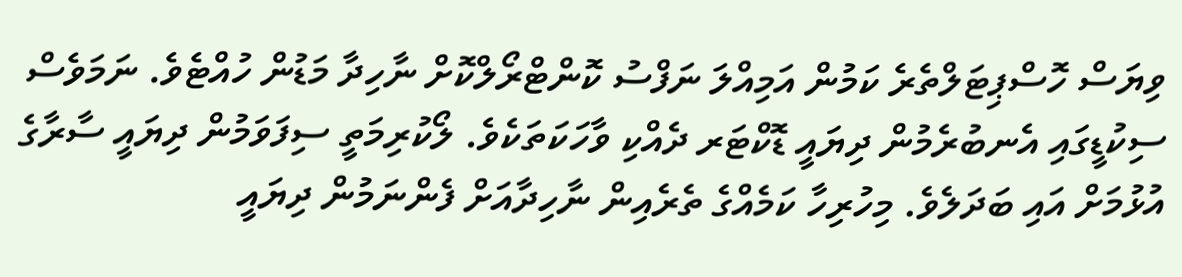ވިޔަސް ހޮސްޕިޓަލްތެރެ ކަމުން އަމިއްލަ ނަފްސު ކޮންޓްރޯލްކޮށް ނާހިދާ މަޑުން ހުއްޓެވެ. ނަމަވެސް ސިކުޑީގައި އެނބުރެމުން ދިޔައީ ޑޮކްޓަރ ދެއްކި ވާހަކަތަކެވެ. ލޯކުރިމަތީ ސިފަވަމުން ދިޔައީ ސާރާގެ އުޅުމަށް އައި ބަދަލެވެ. މިހުރިހާ ކަމެއްގެ ތެރެއިން ނާހިދާއަށް ފެންނަމުން ދިޔައީ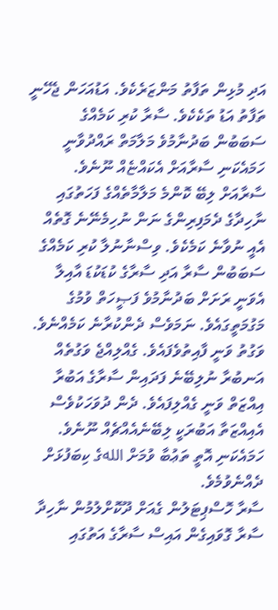އަދި މުޅިން ތަފާތު މަންޒަރެކެވެ. އަޑުއަހަން ޖެހޭނީ ތަފާތު އަޑު ތަކެކެވެ. ސާރާ ކުރި ކަމެއްގެ ސަބަބުން ބަދުނާމުވެ މަލާމަތް ރައްދުވާނީ ހަމައެކަނި ސާރާއަށް އެކައްޏެއް ނޫނެވެ. ސާރާއަށް ލިބޭ ކޮންމެ މަލާމާތެއްގެ ފަހަތުގައި ނާހިދާގެ ދެމަފިރިންގެ ނަން ނުހިމެނޭނެ ގޮތެއް އެއީ ނުވާނެ ކަމެކެވެ. ވިސްނާނުލާ ކުރި ކަމެއްގެ ސަބަބުން ސާރާ އަދި ސާރާގެ ކުޑަކުޑަ އާއިލާ އެވަނީ ރަށަށް ބަދުނާމުވެ ފަޞީހަތް ވުމުގެ މަގުމަތީގައެވެ. ނަމަވެސް ދެންކުރާނެ ކަމެއްނެވެ. ވަގުތު ވަނީ ފާއިތުވެފައެވެ. ގެއްލިއްޖެ ވަގުތެއް އަނބުރާ ނުލިބޭނެ ފަދައިން ސާރާގެ އަބުރާ އިއްޒަތް ވަނީ ގެއްލިފައެވެ. ދެން ދުވަހަކުވެސް އެއިއްޒަތާ އަބުރަކީ ލިބޭނެއެއްޗެއް ނޫނެވެ. ހަމައެކަނި އޮތީ ތަޢުބާ ވުމަށް اللهގެ ކިބަފުޅަށް ދެއްނެވުމެވެ.
ސާރާ ހޮސްޕިޓަލުން ގެއަށް ދޫކޮށްލުމުން ނާހިދާ ސާރާ ގޮވައިގެން އައިސް ސާރާގެ އަތުގައި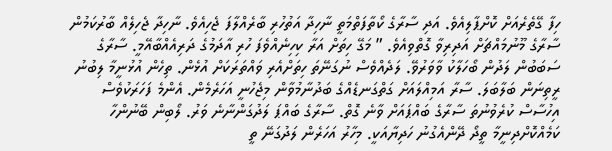ހިފާ ގޭތެރެއަށް ކޮށްޕާލިއެވެ. އަދި ސާރާގެ ކޯތާފަތްމަތީ ނާހިދާ އަތުހުރި ބާރެއްލާފަ ޖެހިއެވެ. ނާހިދާ ޖެހިލެއް ބާރުކަމުން ސާރާގެ މޫނުމައްޗަށް އަދިރިވާ ގޮތްވިއެވެ. ” މަގޭ ހިތަށް އަރާ ކިހިނެއްވެފަ ހުރި އާދަމުގެ ދަރިއެއްބާއޭމީ. ސާރާގެ ސަބަބުން ލަދުން ބޯހަލާކު ވާވަރުވޭ. ލަދެއްވެސް ނުގަނޭތަ ހިތަށްއެރި ވައްތަރަކަށް އުޅެން. ތިހެން އުޅުނީމާ ލިބުނު ރީތިނަން ބަލާބަލަ. ސާރާ އަމިއްލައަށް ގަތްގަނޑެއްގެ ބަދުނާމުވާން މިޖެހުނީ އަހަރެމެން. އެންމެ ފަހަރަކުވެސް އިހުސާސް ކުރެވުނުތަ ސާރާގެ ބައްޕައަށް ވާނެ ގޮތް. ސާރާގެ ބައްޕަ ލަދުގަންނާނެ ވަރު. ލޯބިން ބޭނުންހާ ކަމެއްކޮށްދިނީމާ ތީދޯ ދޭންއެގުނު ހަދިޔާއަކީ. މިހާރު އަހަރެން ލަދުގަނޭ ތީ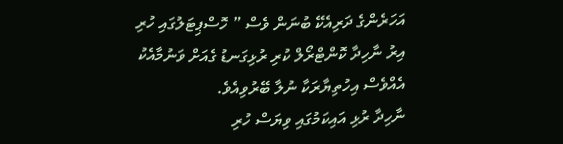އަހަރެންގެ ދަރިއެކޭ ބުނަން ވެސް ” ހޮސްޕިޓަލުގައި ހުރި އިރު ނާހިދާ ކޮންޓްރޯލް ކުރި ރުޅިގަނޑު ގެއަށް ވަނުމާއެކު އެއްވެސް އިހުތިޔާރަކާ ނުލާ ބޭރުވިއެވެ.
ނާހިދާ ރުޅި އައިކަމުގައި ވިޔަސް ހުރި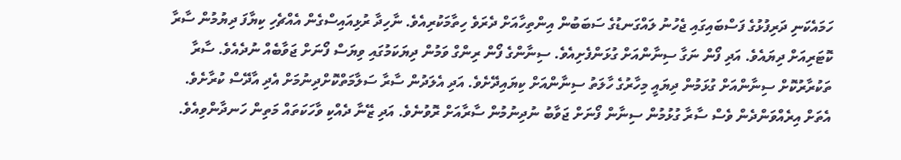ހަމައެކަނި ދަރިފުޅުގެ ފަސްބައިގައި ޖެހުނު ލައްގަނޑުގެ ސަބަބުން އިންތިހާއަށް ދެރަވެ ހިތާމަކުރިއެވެ. ނާހިދާ ރުޅިއައިސްގެން އެއްޗެހި ކިޔާފަ ދިޔުމުން ސާރާ ކޮޓަރިއަށް ދިޔައެވެ. އަދި ފޯން ނަގާ ސިނާންއަށް ގުޅަންފެށިއެވެ. ސިނާންގެ ފޯން ރިންގް ވަމުން ދިޔަކަމުގައި ވިޔަސް ފޯނަށް ޖަވާބެއް ނުދެއެވެ. ސާރާ ތަކުރާރުކޮށް ސިނާންއަށް ގުޅަމުން ދިޔައީ މިހާރުގެ ހާލަތު ސިނާންއަށް ކިޔައިދޭށެވެ. އަދި އެލަދުން ސާރާ ސަލާމަތްކޮށްދިނުމަށް އެދި އާދޭސް ކުރާށެވެ.
އެތަށް އިރެއްވަންދެން ވެސް ސާރާ ގުޅުމުން ސިނާން ފޯނަށް ޖަވާބު ނުދިނުމުން ސާރާއަށް ރޮވުނެވެ. އަދި ޒޭނާ ދެއްކި ވާހަކަތައް މަތިން ހަނދާންވިއެވެ.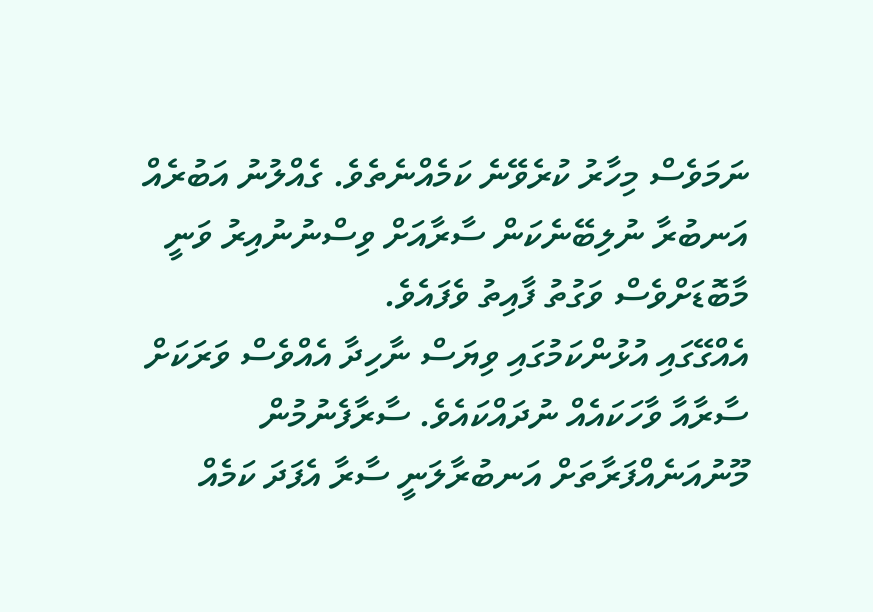ނަމަވެސް މިހާރު ކުރެވޭނެ ކަމެއްނެތެވެ. ގެއްލުނު އަބުރެއް އަނބުރާ ނުލިބޭނެކަން ސާރާއަށް ވިސްނުނުއިރު ވަނީ މާބޮޑަށްވެސް ވަގުތު ފާއިތު ވެފައެވެ.
އެއްގޭގައި އުޅުންކަމުގައި ވިޔަސް ނާހިދާ އެއްވެސް ވަރަކަށް ސާރާއާ ވާހަކައެއް ނުދައްކައެވެ. ސާރާފެނުމުން މޫނުއަނެއްފަރާތަށް އަނބުރާލަނީ ސާރާ އެފަދަ ކަމެއް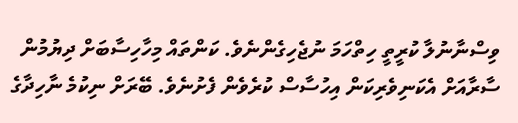ވިސްނާނުލާ ކުރީތީ ހިތްހަމަ ނުޖެހިގެންނެވެ. ކަންތައް މިހާހިސާބަށް ދިޔުމުން ސާރާއަށް އެކަނިވެރިކަން އިހުސާސް ކުރެވެން ފެށުނެވެ. ބޭރަށް ނިކުމެ ނާހިދާގެ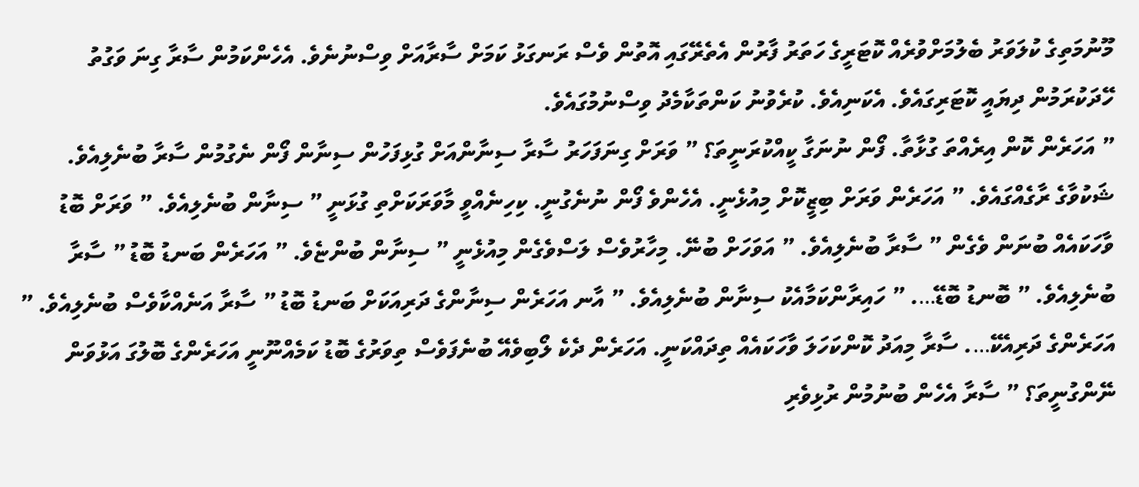މޫނުމަތިގެ ކުލަވަރު ބެލުމަށްވުރެއް ކޮޓަރީގެ ހަތަރު ފާރުން އެތެރޭގައި އޮތުން ވެސް ރަނގަޅު ކަމަށް ސާރާއަށް ވިސްނުނެވެ. އެހެންކަމުން ސާރާ ގިނަ ވަގުތު ހޭދަކުރަމުން ދިޔައީ ކޮޓަރިގައެވެ. އެކަނިއެވެ. ކުރެވުނު ކަންތަކާމެދު ވިސްނުމުގައެވެ.
” އަހަރެން ކޮން އިރެއްތަ ގުޅާތާ. ފޯން ނުނަގާ ކީއްކުރަނީތަ؟ ” ވަރަށް ގިނަފަހަރު ސާރާ ސިނާންއަށް ގުޅިފަހުން ސިނާން ފޯން ނެގުމުން ސާރާ ބުނެލިއެވެ. ޝަކުވާގެ ރާގެއްގައެވެ. ” އަހަރެން ވަރަށް ބިޒީކޮށް މިއުޅެނީ. އެހެންވެ ފޯން ނުނެގުނީ. ކިހިނެއްވީ މާވަރަކަށްތި ގުޅަނީ ” ސިނާން ބުނެލިއެވެ. ” ވަރަށް ބޮޑު ވާހަކައެއް ބުނަން ވެގެން ” ސާރާ ބުނެލިއެވެ. ” އަވަހަށް ބުނޭ. މިހާރުވެސް ލަސްވެގެން މިއުޅެނީ ” ސިނާން ބުންޏެވެ. ” އަހަރެން ބަނޑު ބޮޑު ” ސާރާ ބުނެލިއެވެ. ” ބޮނޑު ބޮޑޭ…. ” ހައިރާންކަމާއެކު ސިނާން ބުނެލިއެވެ. ” އާނ އަހަރެން ސިނާންގެ ދަރިއަކަށް ބަނޑު ބޮޑު ” ސާރާ އަނެއްކާވެސް ބުނެލިއެވެ. ” އަހަރެންގެ ދަރިއެކޭ…. ސާރާ މިއަދު ކޮންކަހަލަ ވާހަކައެއް ތިދައްކަނީ. އަހަރެން ދެކެ ލޯބިވެއޭ ބުނެފަވެސް ތިވަރުގެ ބޮޑު ކަމެއްނޫނީ އަހަރެންގެ ބޮލުގަ އަޅުވަން ނޭންގުނީތަ؟ ” ސާރާ އެހެން ބުނުމުން ރުޅިވެރި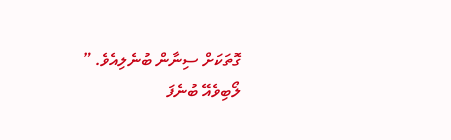ގޮތަކަށް ސިނާން ބުނެލިއެވެ. ” ލޯބިވެއޭ ބުނެފަ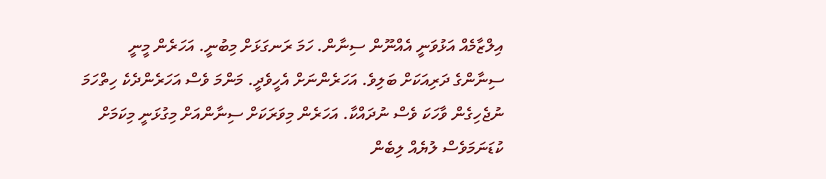އިލްޒާމެއް އަޅުވަނީ އެއްނޫން ސިނާން. ހަމަ ރަނގަޅަށް މިބުނީ. އަހަރެން މީނީ ސިނާންގެ ދަރިއަކަށް ބަލިވެ. އަހަރެންނަށް އެހީވެދީ. މަންމަ ވެސް އަހަރެންދެކެ ހިތްހަމަ ނުޖެހިގެން ވާހަކަ ވެސް ނުދައްކާ. އަހަރެން މިވަރަކަށް ސިނާންއަށް މިގުޅަނީ މިކަމަށް ކުޑަނަމަވެސް ލުޔެއް ލިބެން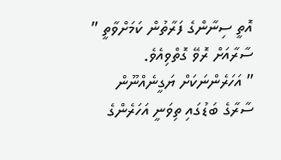އޮތީ ސިނާންގެ ފަރާތުން ކަމަށްވާތީ ” ސާރާއަށް ރޮވޭ ގޮތްވިއެވެ.
” އަހަރެންނަކަށް ޔަގީނެއްނޫން ސާރާގެ ބަޑުގައި ތިވަނީ އަހަރެންގެ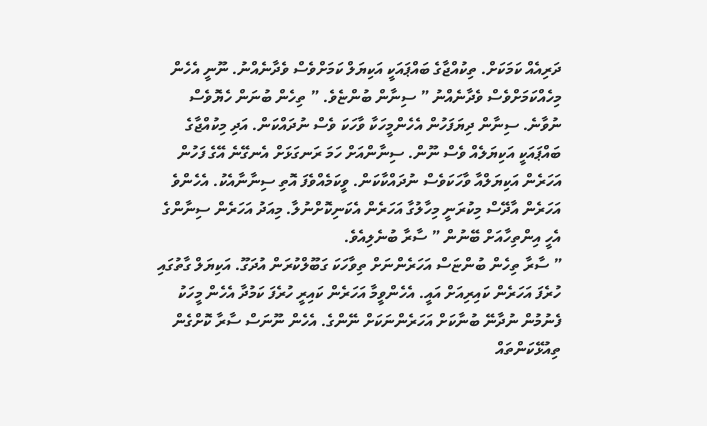ދަރިއެއް ކަމަކަށް. ތިކުއްޖާގެ ބައްޕައަކީ އަކިޔަލް ކަމަށްވެސް ވެދާނެއްނު. ނޫނީ އެހެން މިހެއްކަމަށްވެސް ވެދާނެއްނު ” ސިނާން ބުންޏެވެ. ” ތިހެން ބުނަން ހެޔޮވެސް ނުވާނެ. ސިނާން ދިޔަފަހުން އެހެންމީހަކާ ވާހަކަ ވެސް ނުދައްކަން. އަދި މިކުއްޖާގެ ބައްޕައަކީ އަކިޔަލެއް ވެސް ނޫން. ސިނާންއަށް ހަމަ ރަނގަޅަށް އެނގޭނެ އޭގެ ފަހުން އަހަރެން އަކިޔަލްއާ ވާހަކަވެސް ނުދައްކާކަން. ވީކަމެއްވެފަ އޮތި ސިނާނާއެކު. އެހެންވެ އަހަރެން އާދޭސް މިކުރަނީ މިހާލުގާ އަހަރެން އެކަނިކޮށްނުލާ. މިއަދު އަހަރެން ސިނާންގެ އެހީ އިންތިހާއަށް ބޭނުން ” ސާރާ ބުނެލިއެވެ.
” ސާރާ ތިހެން ބުންޏަސް އަހަރެންނަށް ތިވާހަކަ ގަބޫލްކުރަން އުދަގޫ. އަކިޔަލް ގާތުގައި ހުރެފަ އަހަރެން ކައިރިއަށް އައީ. އެހެންވީމާ އަހަރެން ކައިރީ ހުރެފަ ކަމުދާ އެހެން މީހަކު ފެނުމުން ނުދާނޭ ބުނާކަށް އަހަރެންނަކަށް ނޭންގެ. އެހެން ނޫނަސް ސާރާ ކޮށްގެން ތިއުޅޭކަންތައް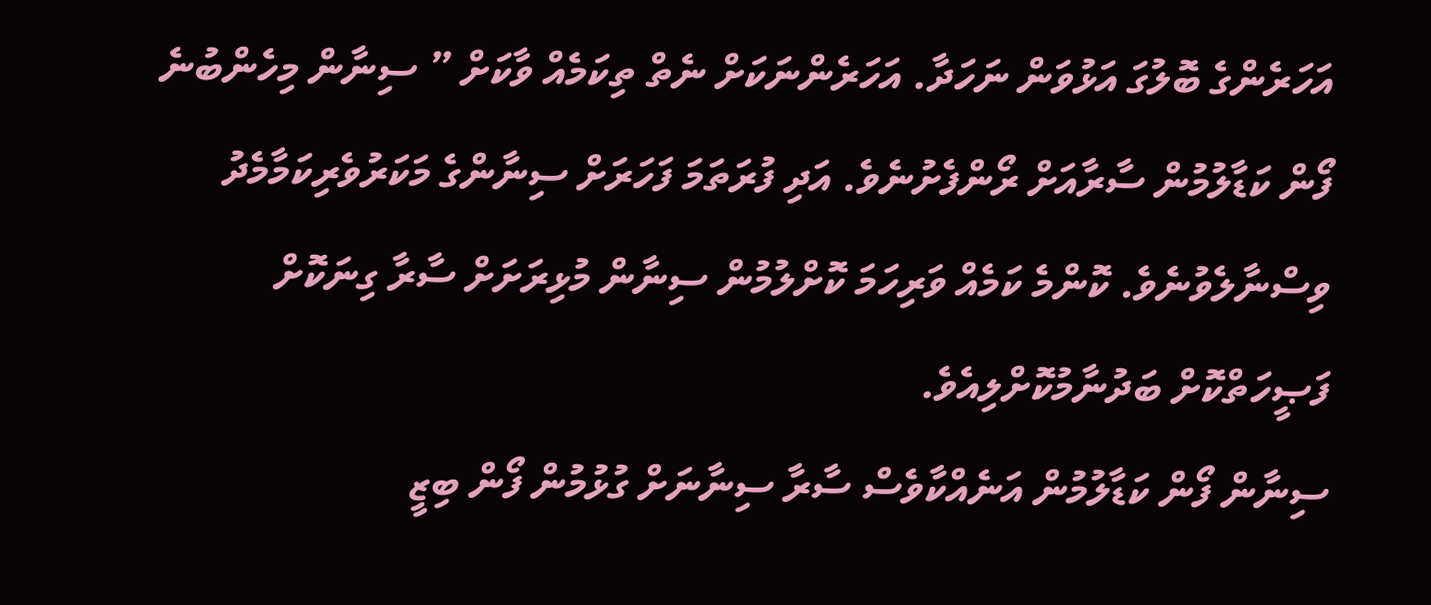އަހަރެންގެ ބޮލުގަ އަޅުވަން ނަހަދާ. އަހަރެންނަކަށް ނެތް ތިކަމެއް ވާކަށް ” ސިނާން މިހެންބުނެ ފޯން ކަޑާލުމުން ސާރާއަށް ރޯންފެށުނެވެ. އަދި ފުރަތަމަ ފަހަރަށް ސިނާންގެ މަކަރުވެރިކަމާމެދު ވިސްނާލެވުނެވެ. ކޮންމެ ކަމެއް ވަރިހަމަ ކޮށްލުމުން ސިނާން މުޅިރަށަށް ސާރާ ގިނަކޮށް ފަޞީހަތްކޮށް ބަދުނާމުކޮށްލިއެވެ.
ސިނާން ފޯން ކަޑާލުމުން އަނެއްކާވެސް ސާރާ ސިނާނަށް ގުޅުމުން ފޯން ބިޒީ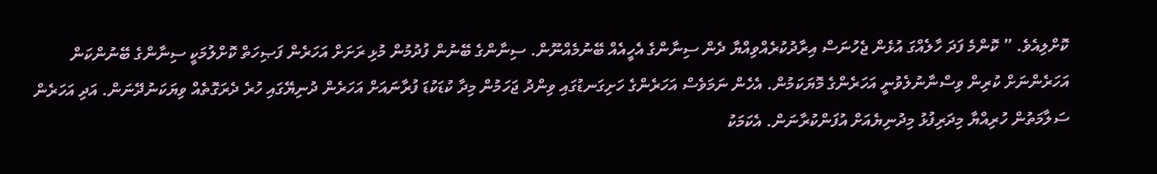ކޮށްލިއެވެ. ” ކޮންމެ ފަދަ ހާލެއްގަ އުޅެން ޖެހުނަސް އިރާދުކުރެއްވިއްޔާ ދެން ސިނާންގެ އެހީއެއް ބޭނުމެއްނޫން. ސިނާންގެ ބޭނުން ފުދުމުން މުޅި ރަށަށް އަހަރެން ފަޞިހަތް ކޮށްލުމަކީ ސިނާންގެ ބޭނުންކަން އަހަރެންނަށް ކުރިން ވިސްނާނުލެވުނީ އަހަރެންގެ މޮޔަކަމުން. އެހެން ނަމަވެސް އަހަރެންގެ ހަށިގަނޑުގައި ވިންދު ޖަހަމުން މިދާ ކުޑަކުޑަ ފުރާނައަށް އަހަރެން ދުނިޔޭގައި ހުރެ ދެރަގޮތެއް ވިޔަކަނުދޭނަން. އަދި އަހަރެން ސަލާމަތުން ހުރިއްޔާ މިދަރިފުޅު މިދުނިޔެއަށް އުފަންކުރާނަން. އެކަމަކު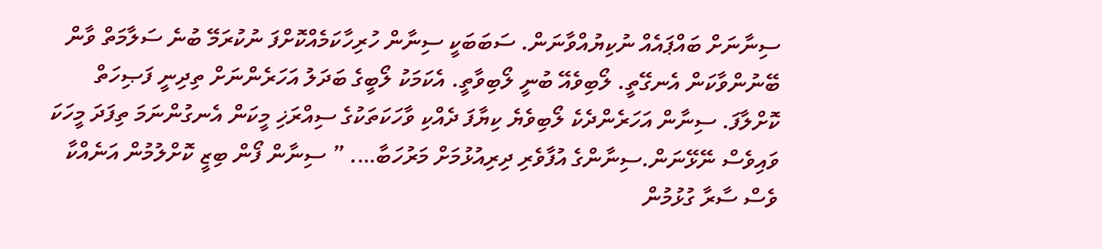ސިނާނަށް ބައްޕައެއް ނުކިޔުއްވާނަން. ސަބަބަކީ ސިނާން ހުރިހާކަމެއްކޮށްފަ ނުކުރަމޭ ބުނެ ސަލާމަތް ވާން ބޭނުންވާކަން އެނގޭތީ. ލޯބިވެއޭ ބުނީ ލޯބިވާތީ. އެކަމަކު ލޯބީގެ ބަދަލު އަހަރެންނަށް ތިދިނީ ފަޞިހަތް ކޮށްލާފަ. ސިނާން އަހަރެންދެކެ ލޯބިވެޔެ ކިޔާފަ ދެއްކި ވާހަކަތަކުގެ ސިއްރަޚި މީކަން އެނގުންނަމަ ތިފަދަ މީހަކަ ވައިވެސް ނޭޅޭނަން.ސިނާންގެ އުފާވެރި ދިރިއުޅުމަށް މަރުހަބާ…. ” ސިނާން ފޯން ބިޒީ ކޮށްލުމުން އަނެއްކާ ވެސް ސާރާ ގުޅުމުން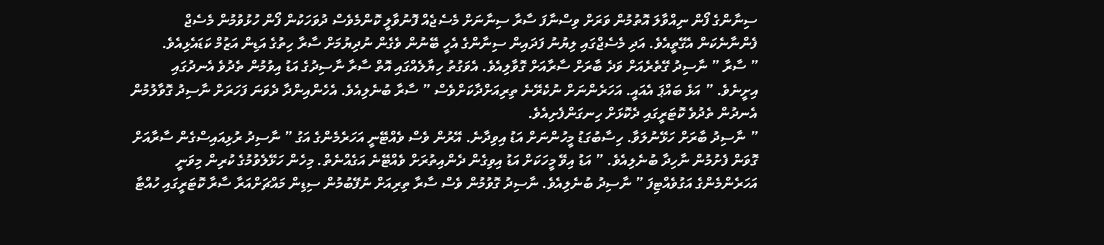ސިނާންގެ ފޯން ނިއްވާލަ އޮތުމުން ވަރަށް ވިސްނާފަ ސާރާ ސިނާނަށް މެސެޖެއް ފޮނުވާލީ ކޮންމެވެސް ދުވަހަކުން ފޯން ހުޅުވުމުން މެސެޖް ފެންނާނެކަން އެގޭތީއެވެ. އަދި މެސެޖްގައި ލިޔުނު ފަދައިން ސިނާންގެ އެހީ ބޭނުން ވެގެން ނުދިޔުމަށް ސާރާ ހިތުގެ އަޑިން އަޒުމް ކަޑައެޅިއެވެ.
” ސާރާ ” ނާސިދު ގޭތެރެއަށް ވަދެ ބާރަށް ސާރާއަށް ގޮވާލިއެވެ. އެވަގުތު ހިޔާލެއްގައި އޮތް ސާރާ ނާސިދުގެ އަޑު އިވުމުން ތެދުވެ އެނދުގައި އިށީނެވެ. ” އަޅެ ބައްޕަ އެއައީ. އަހަރެންނަށް ނުކެރޭނެ ތިރިއަށްދާކަށްވެސް ” ސާރާ ބުނެލިއެވެ. އެހެންއިންދާ ދެވަނަ ފަހަރަށް ނާސިދު ގޮވާލުމުން އެނދުން ތެދުވެ ކޮޓަރީގައި ދެކޮޅަށް ހިނގަންފެށިއެވެ.
” ނާސިދު ބާރަށް ހަޅޭނުލަވާ. ހިސާބުގަޑު މީހުންނަށް އަޑު އިވިދާނެ. އޭރުން ވެސް ވެއްޓޭނީ އަހަރެމެންގެ އަގު ” ނާސިދު ރުޅިއައިސްގެން ސާރާއަށް ގޮވަން ފެށުމުން ނާހިދާ ބުނެލިއެވެ. ” އަޑު އިވޭ މީހަކަށް އަޑު އިވިގެން ދެންއިތުރަށް ވެއްޓޭނެ އަގެއްނެތް. މިހެން ހަޅޭލެވުމުގެ ކުރިން މިވަނީ އަހަރެންމެންގެ އަގުވެއްޓިފަ ” ނާސިދު ބުނެލިއެވެ. ނާސިދު ގޮވުމުން ވެސް ސާރާ ތިރިއަށް ނުފޭބުމުން ސިޑިން މައްޗަށްއަރާ ސާރާ ކޮޓަރީގައި ހުއްޓާ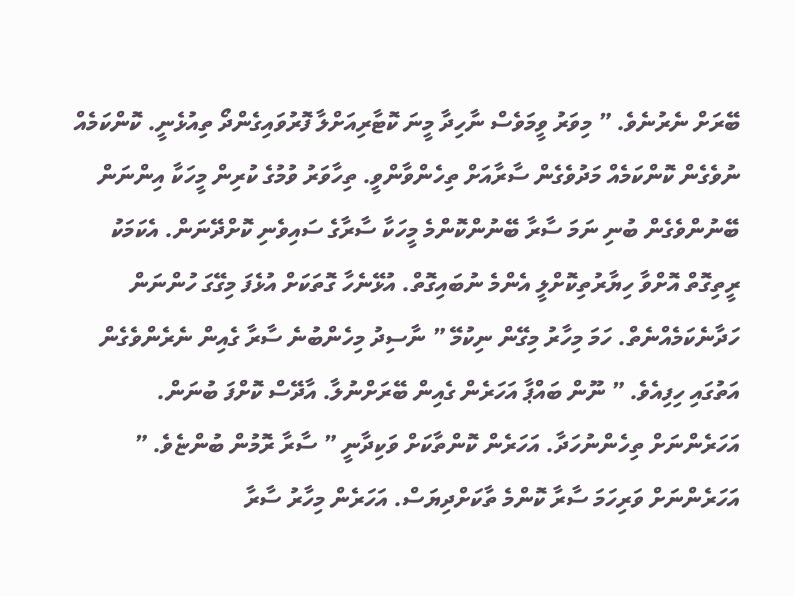ބޭރަށް ނެރުނެވެ. ” މިވަރު ވީމަވެސް ނާހިދާ މީނަ ކޮޓާރިއަށްލާ ފޮރުވައިގެންދޯ ތިއުޅެނީ. ކޮންކަމެއް ނުވެގެން ކޮންކަމެއް މަދުވެގެން ސާރާއަށް ތިހެންވާންވީ. ތިހާވަރު ވުމުގެ ކުރިން މީހަކާ އިންނަން ބޭނުންވެގެން ބުނި ނަމަ ސާރާ ބޭނުންކޮންމެ މީހަކާ ސާރާގެ ސައިވެނި ކޮށްދޭނަން. އެކަމަކު ރީތިގޮތް އޮށްވާ ހިޔާރުތިކޮށްލީ އެންމެ ނުބައިގޮތް. އުޅޭނެހާ ގޮތަކަށް އުޅެފަ މިގޭގަ ހުންނަން ހަދާނެކަމެއްނެތް. ހަމަ މިހާރު މިގޭން ނިކުމޭ ” ނާސިދު މިހެންބުނެ ސާރާ ގެއިން ނެރެންވެގެން އަތުގައި ހިފިއެވެ. ” ނޫން ބައްޕާ އަހަރެން ގެއިން ބޭރަށްނުލާ. އާދޭސް ކޮށްފަ ބުނަން. އަހަރެންނަށް ތިހެންނުހަދާ. އަހަރެން ކޮންތާކަށް ވަކިދާނީ ” ސާރާ ރޮމުން ބުންޏެވެ. ” އަހަރެންނަށް ވަރިހަމަ ސާރާ ކޮންމެ ތާކަށްދިޔަސް. އަހަރެން މިހާރު ސާރާ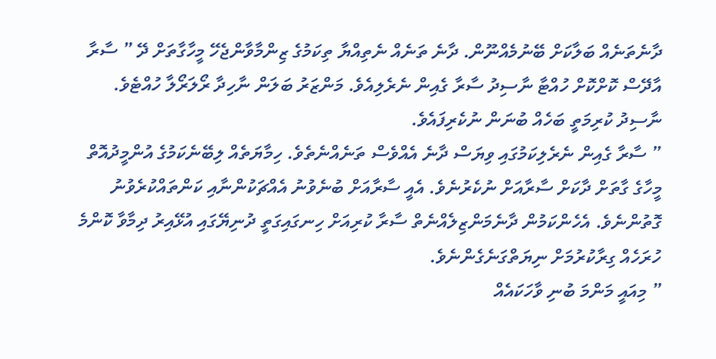ދާނެތަނެއް ބަލާކަށް ބޭނުމެއްނޫން. ދާނެ ތަނެއް ނެތިއްޔާ ތިކަމުގެ ޒިންމާވާންޖެހޭ މީހާގާތަށް ދޭ ” ސާރާ އާދޭސް ކޮށްކޮށް ހުއްޓާ ނާސިދު ސާރާ ގެއިން ނެރެލިއެވެ. މަންޒަރު ބަލަން ނާހިދާ ރޯލަރޯލާ ހުއްޓެވެ. ނާސިދު ކުރިމަތީ ބަހެއް ބުނަން ނުކެރިފައެވެ.
” ސާރާ ގެއިން ނެރެލިކަމުގައި ވިޔަސް ދާނެ އެއްވެސް ތަނެއްނެތެވެ. ހިމާޔަތެއް ލިބޭނެކަމުގެ އުންމީދުއޮތް މީހާގެ ގާތަށް ދާކަށް ސާރާއަށް ނުކެރުނެވެ. އެއީ ސާރާއަށް ބުނެވުނު އެއްޗަކުންނާއި ކަންތައްކުރެވުނު ގޮތުންނެވެ. އެހެންކަމުން ދާނެމަންޒިލެއްނެތް ސާރާ ކުރިއަށް ހިނގައިގަތީ ދުނިޔޭގައި އުޅޭއިރު ދިމާވާ ކޮންމެ ހުރަހެއް ގިރާކުރުމަށް ނިޔަތްގަނެގެންނެވެ.
” މިއައީ މަންމަ ބުނި ވާހަކައެއް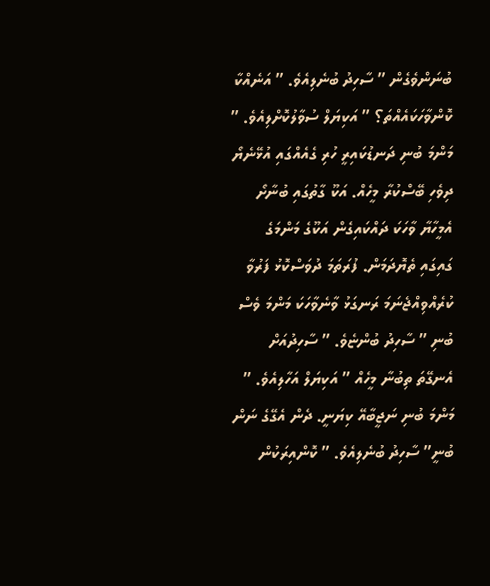ބުނަންވެގެން ” ސާހިދު ބުނެލިއެވެ. ” އަނެއްކާ ކޮންވާހަކައެއްތަ؟ ” އަކިޔަލް ސުވާލުކޮށްލިއެވެ. ” މަންމަ ބުނި ދަނޑުކައިރީ ހުރި ގެއެއްގައި އުޅޭނެޔޯ ދިވެހި ބޭސްކުރާ މީހެއް. އަކޫ ގާތުގައި ބުނާށޯ އެމީހާޔާ ވާހަކަ ދައްކައިގެން އަކޫގެ މަންމަގެ ގައިގައި ތެޔޮދަމަން. ފުރަތަމަ ދުވަސްކޮޅު ފަރުވާ ކުރެއްވިއްޖެނަމަ ރަނގަޅު ވާނެވާހަކަ މަންމަ ވެސް ބުނި ” ސާހިދު ބުންޏެވެ. ” ސާހިދުއަށް އެނގޭތަ ތިބުނާ މީހެއް ” އަކިޔަލް އަހާލިއެވެ. ” މަންމަ ބުނި ނަޖީބާއޭ ކިޔަނީ. ދެން އެގޭގެ ނަން ބުނީ” ސާހިދު ބުނެލިއެވެ. ” ކޮންއިރަކުން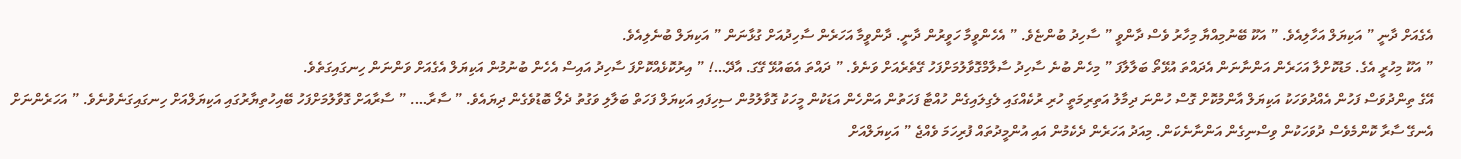އެގެއަށް ދާނީ ” އަކިޔަލް އަހާލިއެވެ. ” އަކޫ ބޭނުމިއްޔާ މިހާރު ވެސް ދާންވީ ” ސާހިދު ބުންޏެވެ. ” އެހެންވީމާ ހަވީރުން ދާނީ. ދާންވީމާ އަހަރެން ސާހިދުއަށް ގުޅާނަން ” އަކިޔަލް ބުނެލިއެވެ.
” އަކޫ މިހުރީ އެގެ. މަޑުކޮށްލާ އަހަރެން އަންނާނަން އެދައްތަ އުޅޭތޯ ބަލާލާފަ ” މިހެން ބުނެ ސާހިދު ސާލާމްގޮވާލުމަށްފަހު ގޭތެރެއަށް ވަނެވެ. ” ދައްތަ އެބައުޅޭ ގޭގަ. އާދޭ…! ” އިރުކޮޅެއްކޮށްފަ ސާހިދު އައިސް އެހެން ބުނުމުން އަކިޔަލް އެގެއަށް ވަންނަން ހިނގައިގަތެވެ.
އޭގެ ތިންދުވަސް ފަހުން އެއްދުވަހަކު އަކިޔަލް އާންމުކޮށް ގޮސް ހުންނަ ދިމާލު އަތިރިމަތީ ހުރި ރުކެއްގައި ލެގިލައިގެން ހުއްޓާ ފަހަތުން އަންހެން އަޑަކުން މީހަކު ގޮވާލުމުން ސިހިފައި އަކިޔަލް ފަހަތް ބަލާލި ވަގުތު ދެލޯ ބޮޑުވެގެން ދިޔައެވެ. ” ސާރާ…. ” ސާރާއަށް ގޮވާލުމަށްފަހު ބޭއިހުތިޔާރުގައި އަކިޔަލްއަށް ހިނގައިގަނެވުނެވެ. ” އަހަރެންނަށް އެނގޭ ސާރާ ކޮންމެވެސް ދުވަހަކުން ވިސްނިގެން އަންނާނެކަން. މިއަދު އަހަރެން ދެކެމުން އައި އުންމީދުތައް ފުރިހަމަ ވެއްޖެ ” އަކިޔަލްއަށް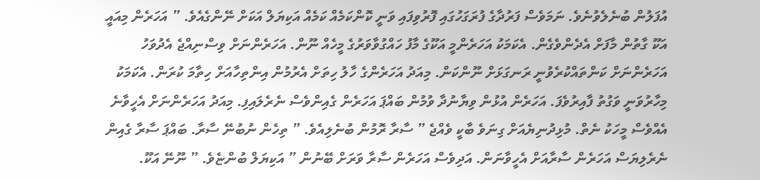އުފަލުން ބުނެލެވުނެވެ. ނަމަވެސް ފަރުދާގެ ފުރަގަހުގައި ފޮރުވިފައި ވަނީ ކޮންކަމެއް ކަމެއް އަކިޔަލް އަކަށް ނޭންގެއެވެ. ” އަހަރެން މިއައީ އަކޫ ގާތުން މާފަށް އެދެންވެގެން. އެކަމަކު އަހަރެންމީ އަކޫގެ މާފު ހައްގުވާވަރުގެ މީހެއް ނޫން. އަހަރެންނަށް ވިސްނިއްޖެ އެދުވަހު އަހަރެންނަށް ކަންތައްކުރެވުނީ ރަނގަޅަށް ނޫންކަން. މިއަދު އަހަރެންގެ ހާލު ހިތަށް އެރުމުން އިންތިހާއަށް ހިތާމަ ކުރަން. އެކަމަކު މިހާރުވަނީ ވަގުތު ފާއިރުވެފަ. އަހަރެން އުޅުން ވިޔާނުދާ ވުމުން ބައްޕަ އަހަރެން ގެއިންވެސް ނެރެލައިފި. މިއަދު އަހަރެންނަށް އެހީވާނެ އެއްވެސް މީހަކު ނެތް. މުޅިދުނިޔެއަށް ގިނަވެ ބާކީ ވެއްޖެ ” ސާރާ ރޮމުން ބުނެލިއެވެ. ” ތިހެން ނުބުނޭ ސާރާ. ބައްޕަ ސާރާ ގެއިން ނެރެލިޔަސް އަހަރެން ސާރާއަށް އެހީވާނަން. އަދިވެސް އަހަރެން ސާރާ ވަރަށް ބޭނުން ” އަކިޔަލް ބުންޏެވެ. ” ނޫނޭ އަކޫ.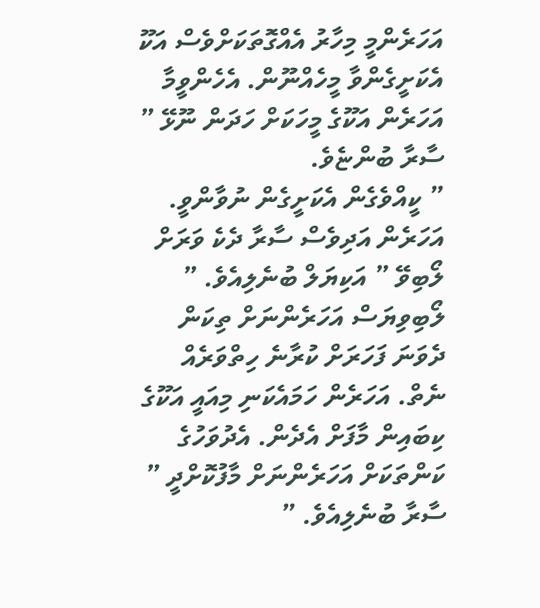އަހަރެންމީ މިހާރު އެއްގޮތަކަށްވެސް އަކޫ އެކަށީގެންވާ މީހެއްނޫން. އެހެންވީމާ އަހަރެން އަކޫގެ މީހަކަށް ހަދަން ނޫޅޭ ” ސާރާ ބުންޏެވެ.
” ކީއްވެގެން އެކަށީގެން ނުވާންވީ. އަހަރެން އަދިވެސް ސާރާ ދެކެ ވަރަށް ލޯބިވޭ ” އަކިޔަލް ބުނެލިއެވެ. ” ލޯބިވިޔަސް އަހަރެންނަށް ތިކަން ދެވަނަ ފަހަރަށް ކުރާނެ ހިތްވަރެއް ނެތް. އަހަރެން ހަމައެކަނި މިއައީ އަކޫގެ ކިބައިން މާފަށް އެދެން. އެދުވަހުގެ ކަންތަކަށް އަހަރެންނަށް މާފުކޮށްދީ ” ސާރާ ބުނެލިއެވެ. ”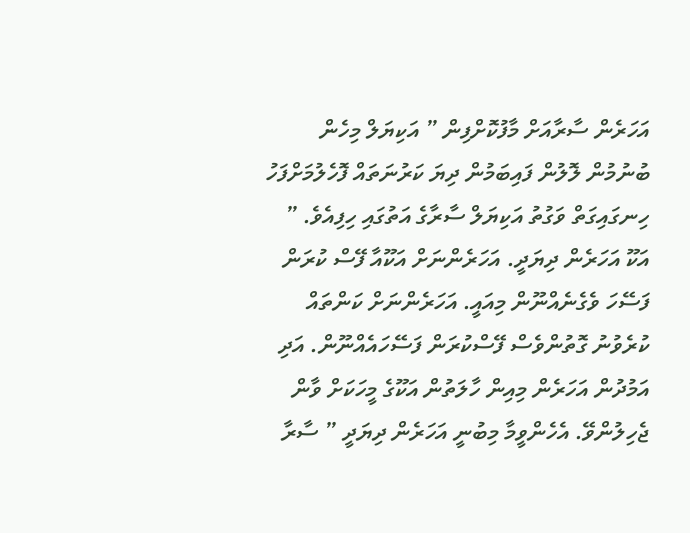އަހަރެން ސާރާއަށް މާފުކޮށްފިން ” އަކިޔަލް މިހެން ބުނުމުން ލޮލުން ފައިބަމުން ދިޔަ ކަރުނަތައް ފޮހެލުމަށްފަހު ހިނގައިގަތް ވަގުތު އަކިޔަލް ސާރާގެ އަތުގައި ހިފިއެވެ. ” އަކޫ އަހަރެން ދިޔަދީ. އަހަރެންނަށް އަކޫއާ ފޭސް ކުރަން ފަސޭހަ ވެގެނެއްނޫން މިއައީ. އަހަރެންނަށް ކަންތައް ކުރެވުނު ގޮތުންވެސް ފޭސްކުރަން ފަސޭހައެއްނޫން. އަދި އަމުދުން އަހަރެން މިއިން ހާލަތުން އަކޫގެ މީހަކަށް ވާން ޖެހިލުންވޭ. އެހެންވީމާ މިބުނީ އަހަރެން ދިޔަދީ ” ސާރާ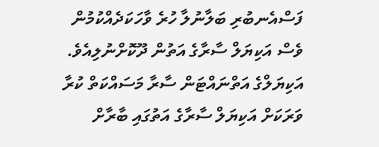ފަސްއެނބުރި ބަލާނުލާ ހުރެ ވާހަކަދެއްކުމުން ވެސް އަކިޔަލް ސާރާގެ އަތުން ދޫކޮށްނުލިއެވެ. އަކިޔަލްގެ އަތްނައްޓަން ސާރާ މަސައްކަތް ކުރާ ވަރަކަށް އަކިޔަލް ސާރާގެ އަތުގައި ބާރާށް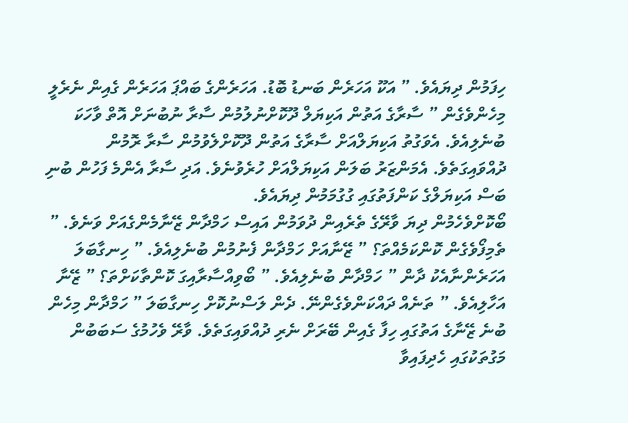ހިފަމުން ދިޔައެވެ. ” އަކޫ އަހަރެން ބަނޑު ބޮޑު. އަހަރެންގެ ބައްޕަ އަހަރެން ގެއިން ނެރެލީ މިހެންވެގެން ” ސާރާގެ އަތުން އަކިޔަލް ދޫކޮށްނުލުމުން ސާރާ ނުބުނަށް އޮތް ވާހަކަ ބުނެލިއެވެ. އެވަގުތު އަކިޔަލްއަށް ސާރާގެ އަތުން ދޫކޮށްލެވުމުން ސާރާ ރޮމުން ދުއްވައިގަތެވެ. އެމަންޒަރު ބަލަން އަކިޔަލްއަށް ހުރެވުނެވެ. އަދި ސާރާ އެންމެ ފަހުން ބުނި ބަސް އަކިޔަލްގެ ކަންފަތުގައި ގުގުމަމުން ދިޔައެވެ.
ބޯކޮށްވެހެމުން ދިޔަ ވާރޭގެ ތެރެއިން ދުވަމުން އައިސް ހަމްދާން ޒޭނާމެންގެއަށް ވަނެވެ. ” ތެމިފޯވެގެން ކޮންކަމެއްތަ؟ ” ޒޭނާއަށް ހަމްދާން ފެނުމުން ބުނެލިއެވެ. ” ހިނގާބަލަ އަހަރެންނާއެކު ދާން ” ހަމްދާން ބުނެލިއެވެ. ” ބޯވިއްސާރާއިގަ ކޮންތާކަށްތަ؟ ” ޒޭނާ އަހާލިއެވެ. ” ތަނެއް ދައްކަންވެގެންނޭ. ދެން ލަސްނުކޮށް ހިނގާބަލަ ” ހަމްދާން މިހެން ބުނެ ޒޭނާގެ އަތުގައި ހިފާ ގެއިން ބޭރަށް ނެރި ދުއްވައިގަތެވެ. ވާރޭ ވެހުމުގެ ސަބަބުން މަގުތަކުގައި ހެދިފައިވާ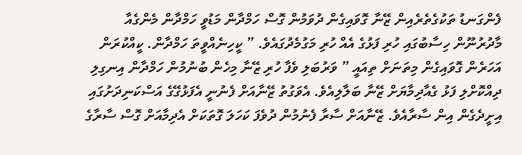ފެންގަނޑު ތަކުގެތެރެއިން ޒޭނާ ގޮވައިގެން ދުވަމުން ގޮސް ހަމްދާން މަޑުވީ ހަމްދާން މެންގެއާ މާދުރުނޫން ހިސާބުގައި ހުރި ފަޅުގެ އެއް ހުރި މަގުމެދުގައެވެ. ” ކީހިނެއްވީތަ ހަމްދާން. ކީއްކުރަން އަހަރެން ގޮވައިގެން މިތަނަށް ތިއައީ ” ވަރުބަލި ވެފާ ހުރި ޒޭނާ މިހެން ބުނުމުން ހަމްދާން އިނގިލި ދިއްކޮށްލި ފަޅު ގެއާދިމާޔަށް ޒޭނާ ބަލާލިއެވެ. އެވަގުތު ޒޭނާއަށް ފެނުނީ އެފަޅުގޭގެ އަސްކަނިދަށުގައި އިށީދެގެން އިން ސާރާއެވެ. ޒޭނާއަށް ސާރާ ފެނުމުން ދުވެފަ ކަހަލަ ގޮތަކަށް އެދިމާއަށް ގޮސް ސާރާގެ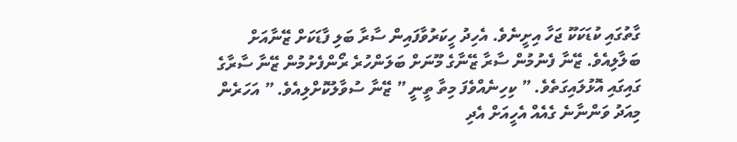ގާތުގައި ކުޑަކަކޫ ޖަހާ އިށީނެވެ. އެހިދު ހީކަރުވާފައިން ސާރާ ބަލި ފާޑަކަށް ޒޭނާއަށް ބަލާލިއެވެ. ޒޭނާ ފެނުމުން ސާރާ ޒޭނާގެ މޫނަށް ބަލަންހުރެ ރޯންފެށުމުން ޒޭނާ ސާރާގެ ގައިގައި އޮޅުލައިގަތެވެ. ” ކިހިނެއްވެފަ މިތާ ތީނީ ” ޒޭނާ ސުވާލުކޮށްލިއެވެ. ” އަހަރެން މިއަދު ވަންނާނެ ގެއެއް އެހީއަށް އެދި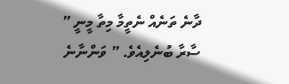ދާނެ ތަނެއް ނެތީމާ މިތާ މީނީ ” ސާރާ ބުނެލިއެވެ. ” ވަންނާނެ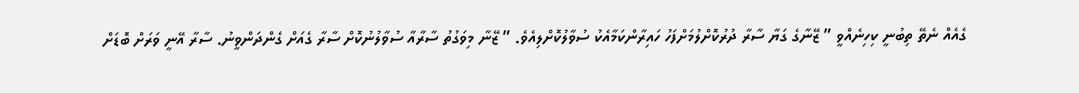ގެއެއް ނެތޭ ތިބުނީ ކިހިނެއްވީ ” ޒޭނާގެ ގަޔާ ސާރާ ދުރުކޮށްލުމަށްފަހު ހައިރާންކަމާއެކު ސުވާލުކޮށްލިއެވެ. ” ޒޭނާ މިވަގުތު ސާރާއާ ސުވާލުނުކޮށް ސާރާ ގެއަށް ގެންދަންވީނު. ސާރާ އޭނީ ވަރަށް ބޮޑަށް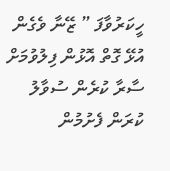ހީކަރުވާފަ ” ޒޭނާ ވެގެން އުޅޭ ގޮތް އޮޅުން ފިލުވުމަށް ސާރާ ކުރެން ސުވާލު ކުރަން ފެށުމުން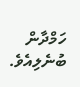ހަމްދާން ބުނެލިއެވެ.